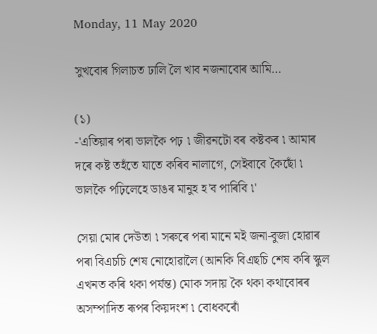Monday, 11 May 2020

সুখবোৰ গিলাচত ঢালি লৈ খাব নজনাবোৰ আমি…

(১)
-'এতিয়াৰ পৰা ভালকৈ পঢ় ৷ জীৱনটো বৰ কষ্টকৰ ৷ আমাৰ দৰে কষ্ট তহঁতে যাতে কৰিব নালাগে, সেইবাবে কৈছোঁ ৷ ভালকৈ পঢ়িলেহে ডাঙৰ মানুহ হ'ব পাৰিবি ৷'

সেয়া মোৰ দেউতা ৷ সৰুৰে পৰা মানে মই জনা-বুজা হোৱাৰ পৰা বিএচচি শেষ নোহোৱালৈ (আনকি বিএছচি শেষ কৰি স্কুল এখনত কৰি থকা পৰ্যন্ত) মোক সদায় কৈ থকা কথাবোৰৰ অসম্পাদিত ৰূপৰ কিয়দংশ ৷ বোধকৰোঁ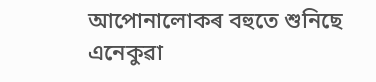আপোনালোকৰ বহুতে শুনিছে এনেকুৱা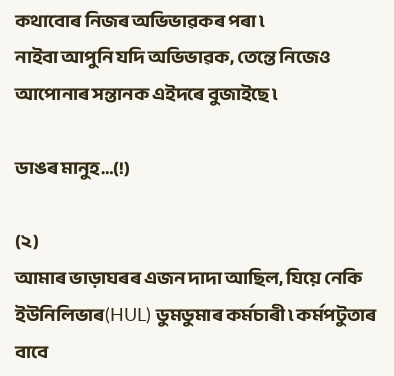কথাবোৰ নিজৰ অভিভাৱকৰ পৰা ৷
নাইবা আপুনি যদি অভিভাৱক, তেন্তে নিজেও আপোনাৰ সন্তানক এইদৰে বুজাইছে ৷

ডাঙৰ মানুহ…(!)

(২)
আমাৰ ভাড়াঘৰৰ এজন দাদা আছিল, যিয়ে নেকি ইউনিলিভাৰ(HUL) ডুমডুমাৰ কৰ্মচাৰী ৷ কৰ্মপটুতাৰ বাবে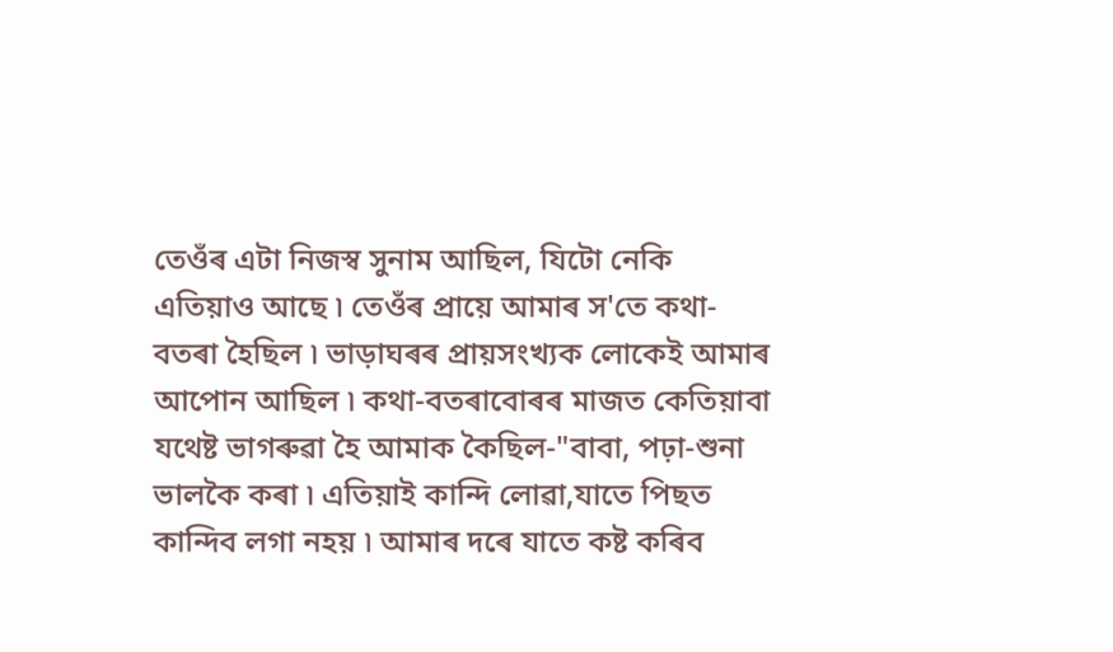তেওঁৰ এটা নিজস্ব সুনাম আছিল, যিটো নেকি এতিয়াও আছে ৷ তেওঁৰ প্ৰায়ে আমাৰ স'তে কথা-বতৰা হৈছিল ৷ ভাড়াঘৰৰ প্ৰায়সংখ্যক লোকেই আমাৰ আপোন আছিল ৷ কথা-বতৰাবোৰৰ মাজত কেতিয়াবা যথেষ্ট ভাগৰুৱা হৈ আমাক কৈছিল-"বাবা, পঢ়া-শুনা ভালকৈ কৰা ৷ এতিয়াই কান্দি লোৱা,যাতে পিছত কান্দিব লগা নহয় ৷ আমাৰ দৰে যাতে কষ্ট কৰিব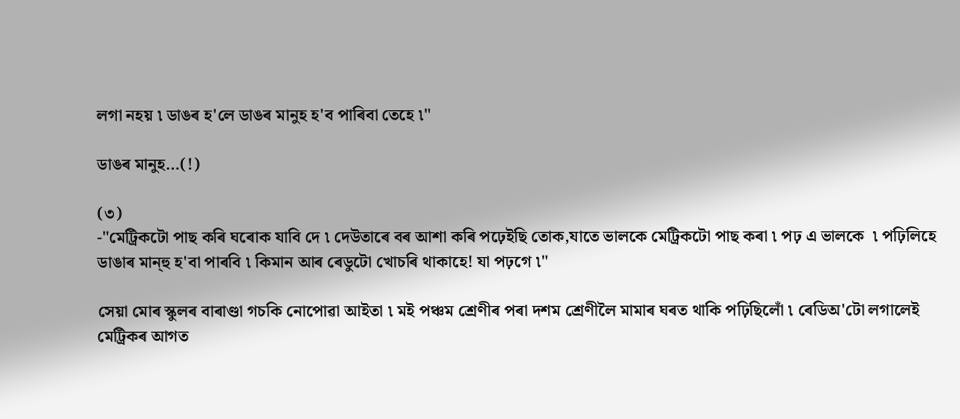লগা নহয় ৷ ডাঙৰ হ'লে ডাঙৰ মানুহ হ'ব পাৰিবা তেহে ৷"

ডাঙৰ মানুহ…(!)

(৩)
-"মেট্ৰিকটো পাছ কৰি ঘৰোক যাবি দে ৷ দেউতাৰে বৰ আশা কৰি পঢ়েইছি তোক,যাতে ভালকে মেট্ৰিকটো পাছ কৰা ৷ পঢ় এ ভালকে  ৷ পঢ়িলিহে ডাঙাৰ মান্হু হ'বা পাৰবি ৷ কিমান আৰ ৰেডুটো খোচৰি থাকাহে! যা পঢ়গে ৷"

সেয়া মোৰ স্কুলৰ বাৰাণ্ডা গচকি নোপোৱা আইতা ৷ মই পঞ্চম শ্ৰেণীৰ পৰা দশম শ্ৰেণীলৈ মামাৰ ঘৰত থাকি পঢ়িছিলোঁ ৷ ৰেডিঅ'টো লগালেই মেট্ৰিকৰ আগত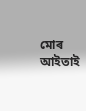মোৰ আইতাই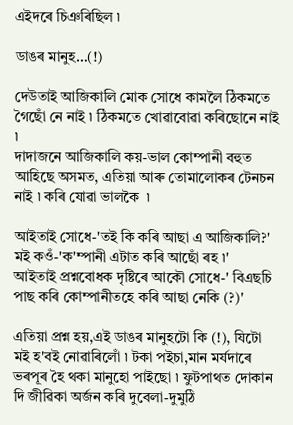এইদৰে চিঞৰিছিল ৷

ডাঙৰ মানুহ…(!)

দেউতাই আজিকালি মোক সোধে কামলৈ ঠিকমতে গৈছোঁ নে নাই ৷ ঠিকমতে খোৱাবোৱা কৰিছোনে নাই ৷
দাদাজনে আজিকালি কয়-ভাল কোম্পানী বহুত আহিছে অসমত, এতিয়া আৰু তোমালোকৰ টেনচন নাই ৷ কৰি যোৱা ভালকৈ  ৷

আইতাই সোধে-'তই কি কৰি আছা এ আজিকালি?'
মই কওঁ-'ক'ম্পানী এটাত কৰি আছোঁ ৰহ ৷'
আইতাই প্ৰশ্নবোধক দৃষ্টিৰে আকৌ সোধে-' বিএছচি পাছ কৰি কোম্পানীতহে কৰি আছা নেকি (?)'

এতিয়া প্ৰশ্ন হয়,এই ডাঙৰ মানুহটো কি (!), যিটো মই হ'বই নোৱাৰিলোঁ ৷ টকা পইচা,মান মৰ্যদাৰে ভৰপূৰ হৈ থকা মানুহো পাইছো ৷ ফুটপাথত দোকান দি জীৱিকা অৰ্জন কৰি দুবেলা-দুমুঠি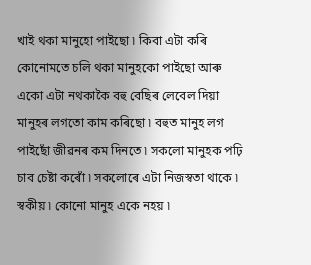খাই থকা মানুহো পাইছো ৷ কিবা এটা কৰি কোনোমতে চলি থকা মানুহকো পাইছো আৰু একো এটা নথকাকৈ বহু বেছিৰ লেবেল দিয়া মানুহৰ লগতো কাম কৰিছো ৷ বহুত মানুহ লগ পাইছোঁ জীৱনৰ কম দিনতে ৷ সকলো মানুহক পঢ়ি চাব চেষ্টা কৰোঁ ৷ সকলোৰে এটা নিজস্বতা থাকে ৷ স্বকীয় ৷ কোনো মানুহ একে নহয় ৷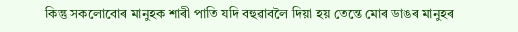কিন্তু সকলোবোৰ মানুহক শাৰী পাতি যদি বহুৱাবলৈ দিয়া হয় তেন্তে মোৰ ডাঙৰ মানুহৰ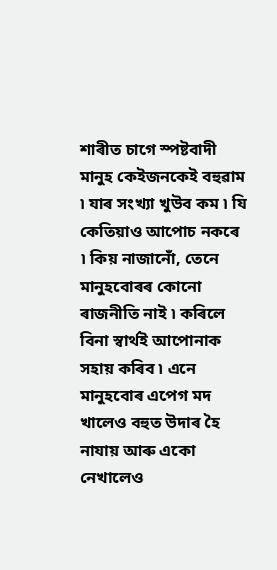শাৰীত চাগে স্পষ্টবাদী মানুহ কেইজনকেই বহুৱাম ৷ যাৰ সংখ্যা খুউব কম ৷ যি কেতিয়াও আপোচ নকৰে ৷ কিয় নাজানোঁ, তেনে মানুহবোৰৰ কোনো ৰাজনীতি নাই ৷ কৰিলে বিনা স্বাৰ্থই আপোনাক সহায় কৰিব ৷ এনে মানুহবোৰ এপেগ মদ খালেও বহুত উদাৰ হৈ নাযায় আৰু একো নেখালেও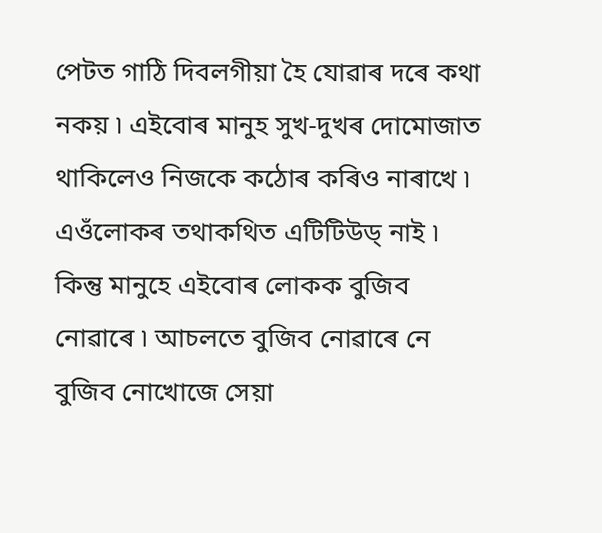পেটত গাঠি দিবলগীয়া হৈ যোৱাৰ দৰে কথা নকয় ৷ এইবোৰ মানুহ সুখ-দুখৰ দোমোজাত থাকিলেও নিজকে কঠোৰ কৰিও নাৰাখে ৷ এওঁলোকৰ তথাকথিত এটিটিউড্ নাই ৷ কিন্তু মানুহে এইবোৰ লোকক বুজিব নোৱাৰে ৷ আচলতে বুজিব নোৱাৰে নে বুজিব নোখোজে সেয়া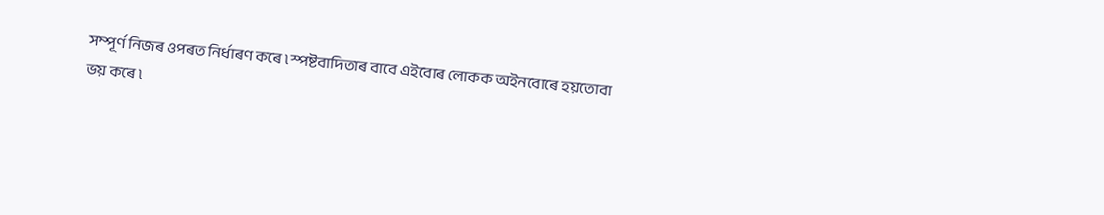সম্পূৰ্ণ নিজৰ ওপৰত নিৰ্ধাৰণ কৰে ৷ স্পষ্টবাদিতাৰ বাবে এইবোৰ লোকক অইনবোৰে হয়তোবা ভয় কৰে ৷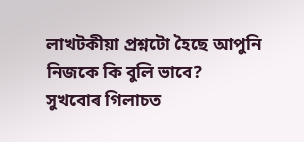লাখটকীয়া প্ৰশ্নটো হৈছে আপুনি নিজকে কি বুলি ভাবে?
সুখবোৰ গিলাচত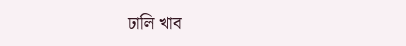ঢালি খাব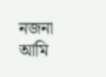নজনা আমি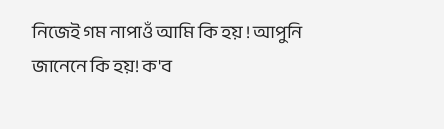নিজেই গম নাপাওঁ আমি কি হয় ! আপুনি জানেনে কি হয়! ক'ব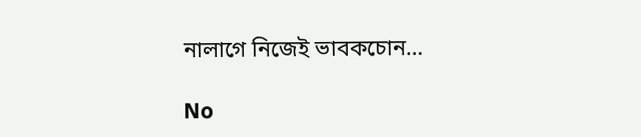নালাগে নিজেই ভাবকচোন…

No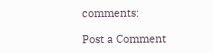comments:

Post a Comment